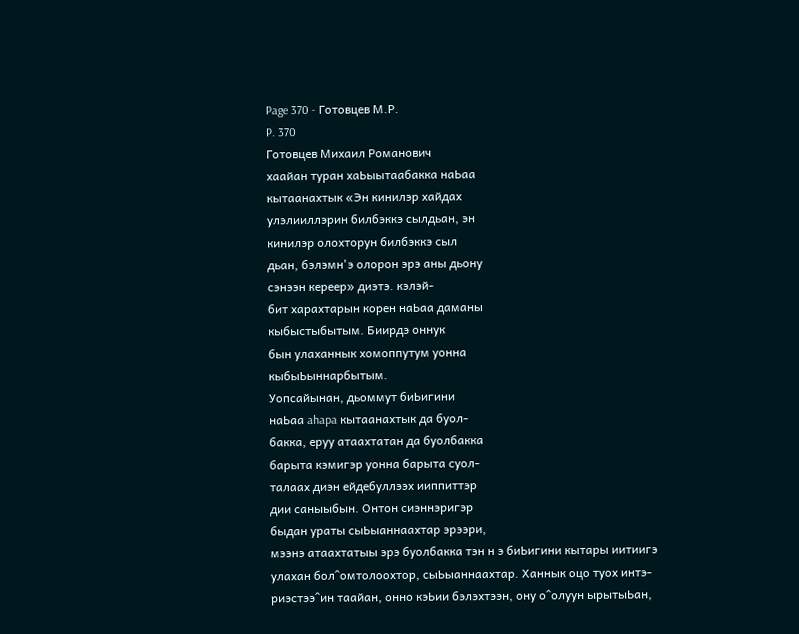Page 370 - Готовцев М.Р.
P. 370
Готовцев Михаил Романович
хаайан туран хаЬыытаабакка наЬаа
кытаанахтык «Эн кинилэр хайдах
улэлииллэрин билбэккэ сылдьан, эн
кинилэр олохторун билбэккэ сыл
дьан, бэлэмн'э олорон эрэ аны дьону
сэнээн кереер» диэтэ. кэлэй-
бит харахтарын корен наЬаа даманы
кыбыстыбытым. Биирдэ оннук
бын улаханнык хомоппутум уонна
кыбыЬыннарбытым.
Уопсайынан, дьоммут биЬигини
наЬаа ahapa кытаанахтык да буол-
бакка, еруу атаахтатан да буолбакка
барыта кэмигэр уонна барыта суол-
талаах диэн ейдебуллээх ииппиттэр
дии саныыбын. Онтон сиэннэригэр
быдан ураты сыЬыаннаахтар эрээри,
мээнэ атаахтатыы эрэ буолбакка тэн н э биЬигини кытары иитиигэ
улахан бол^омтолоохтор, сыЬыаннаахтар. Ханнык оцо туох интэ-
риэстээ^ин таайан, онно кэЬии бэлэхтээн, ону о^олуун ырытыЬан,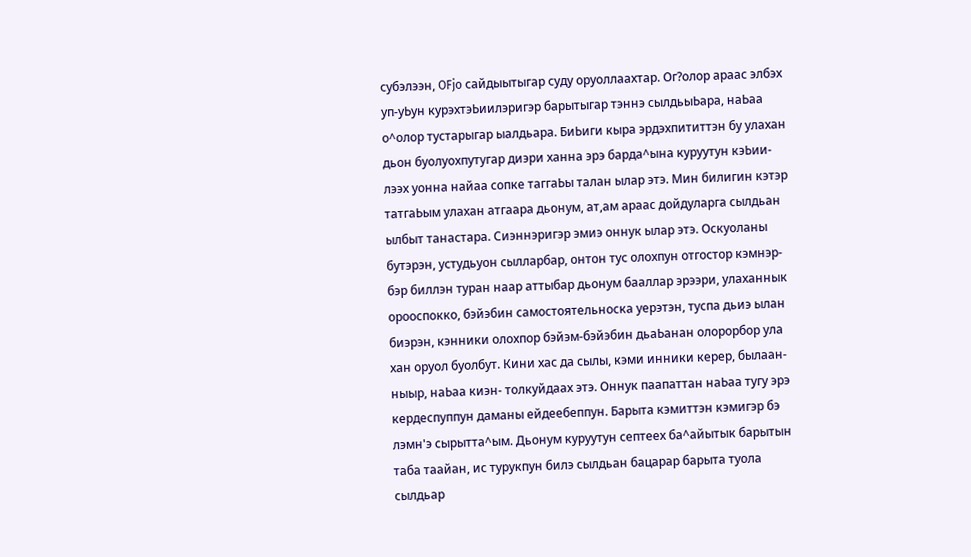субэлээн, OFjo сайдыытыгар суду оруоллаахтар. Ог?олор араас элбэх
уп-уЬун курэхтэЬиилэригэр барытыгар тэннэ сылдьыЬара, наЬаа
о^олор тустарыгар ыалдьара. БиЬиги кыра эрдэхпититтэн бу улахан
дьон буолуохпутугар диэри ханна эрэ барда^ына куруутун кэЬии-
лээх уонна найаа сопке таггаЬы талан ылар этэ. Мин билигин кэтэр
татгаЬым улахан атгаара дьонум, ат,ам араас дойдуларга сылдьан
ылбыт танастара. Сиэннэригэр эмиэ оннук ылар этэ. Оскуоланы
бутэрэн, устудьуон сылларбар, онтон тус олохпун отгостор кэмнэр-
бэр биллэн туран наар аттыбар дьонум бааллар эрээри, улаханнык
орооспокко, бэйэбин самостоятельноска уерэтэн, туспа дьиэ ылан
биэрэн, кэнники олохпор бэйэм-бэйэбин дьаЬанан олорорбор ула
хан оруол буолбут. Кини хас да сылы, кэми инники керер, былаан-
ныыр, наЬаа киэн- толкуйдаах этэ. Оннук паапаттан наЬаа тугу эрэ
кердеспуппун даманы ейдеебеппун. Барыта кэмиттэн кэмигэр бэ
лэмн'э сырытта^ым. Дьонум куруутун септеех ба^айытык барытын
таба таайан, ис турукпун билэ сылдьан бацарар барыта туола
сылдьар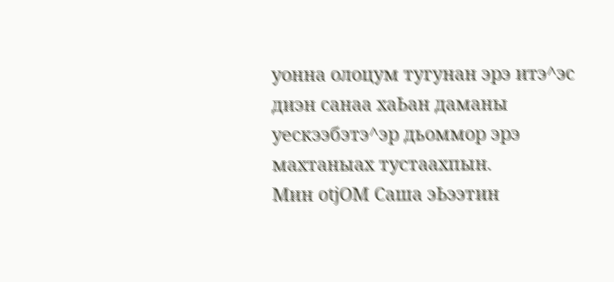уонна олоцум тугунан эрэ итэ^эс диэн санаа хаЬан даманы
уескээбэтэ^эр дьоммор эрэ махтаныах тустаахпын.
Мин otjOM Саша эЬээтин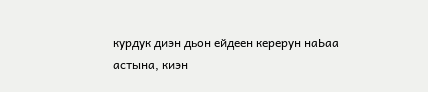курдук диэн дьон ейдеен керерун наЬаа
астына, киэн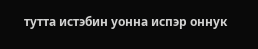тутта истэбин уонна испэр оннук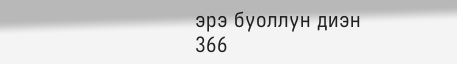эрэ буоллун диэн
366